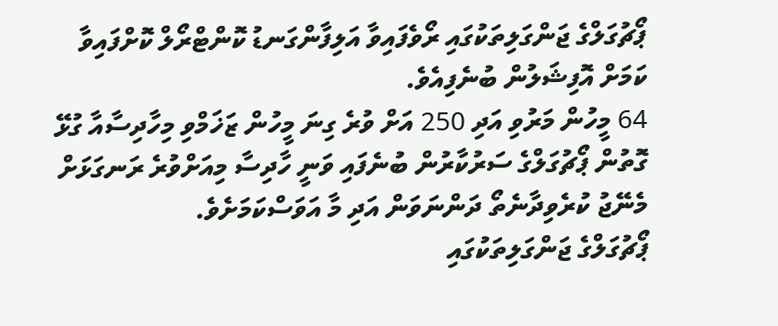ޕޯޗުގަލްގެ ޖަންގަލިތަކުގައި ރޯވެފައިވާ އަލިފާންގަނޑު ކޮންޓްރޯލް ކޮށްފައިވާ ކަމަށް އޮފިޝަލުން ބުނެފިއެވެ.
64 މީހުން މަރުވި އަދި 250 އަށް ވުރެ ގިނަ މީހުން ޒަޚަމްވި މިހާދިސާއާ ގުޅޭ ގޮތުން ޕޯޗުގަލްގެ ސަރުކާރުން ބުނެފައި ވަނީ ހާދިސާ މިއަށްވުރެ ރަނގަޅަށް މެނޭޖު ކުރެވިދާނެތޯ ދަންނަވަން އަދި މާ އަވަސްކަމަށެވެ.
ޕޯޗުގަލްގެ ޖަންގަލިތަކުގައި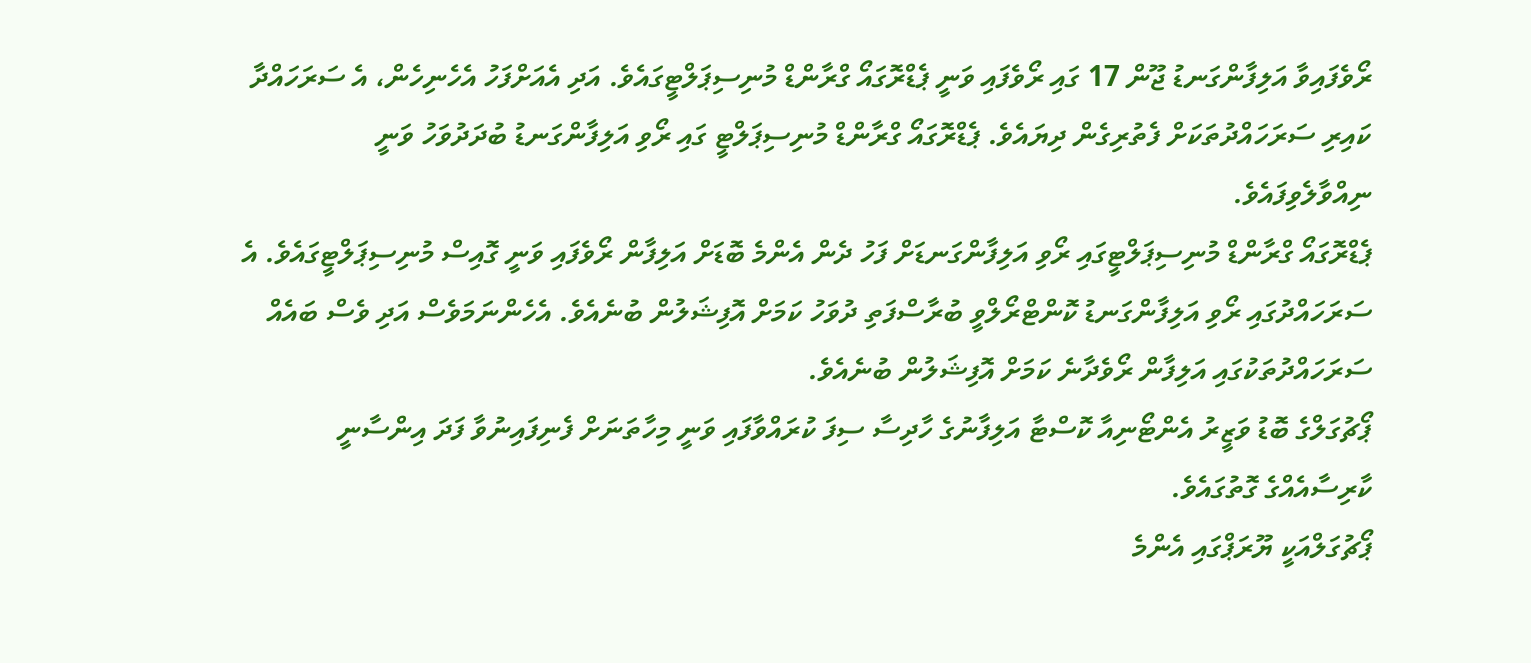ރޯވެފައިވާ އަލިފާންގަނޑު ޖޫން 17 ގައި ރޯވެފައި ވަނީ ޕެޑްރޮގައޯ ގްރާންޑް މުނިސިޕަލްޓީގައެވެ. އަދި އެއަށްފަހު އެހެނިހެން، އެ ސަރަހައްދާ ކައިރި ސަރަހައްދުތަކަށް ފެތުރިގެން ދިޔައެވެ. ޕެޑްރޮގައޯ ގްރާންޑް މުނިސިޕަލްޓީ ގައި ރޯވި އަލިފާންގަނޑު ބުދަދުވަހު ވަނީ ނިއްވާލެވިފައެވެ.
ޕެޑްރޮގައޯ ގްރާންޑް މުނިސިޕަލްޓީގައި ރޯވި އަލިފާންގަނޑަށް ފަހު ދެން އެންމެ ބޮޑަށް އަލިފާން ރޯވެފައި ވަނީ ގޮއިސް މުނިސިޕަލްޓީގައެވެ. އެ ސަރަހައްދުގައި ރޯވި އަލިފާންގަނޑު ކޮންޓްރޯލްވީ ބުރާސްފަތި ދުވަހު ކަމަށް އޮފިޝަލުން ބުނެއެވެ. އެހެންނަމަވެސް އަދި ވެސް ބައެއް ސަރަހައްދުތަކުގައި އަލިފާން ރޯވެދާނެ ކަމަށް އޮފިޝަލުން ބުނެއެވެ.
ޕޯޗުގަލްގެ ބޮޑު ވަޒީރު އެންޓޯނިއާ ކޮސްޓާ އަލިފާނުގެ ހާދިސާ ސިފަ ކުރައްވާފައި ވަނީ މިހާތަނަށް ފެނިފައިނުވާ ފަދަ އިންސާނީ ކާރިސާއެއްގެ ގޮތުގައެވެ.
ޕޯޗުގަލްއަކީ ޔޫރަޕްގައި އެންމެ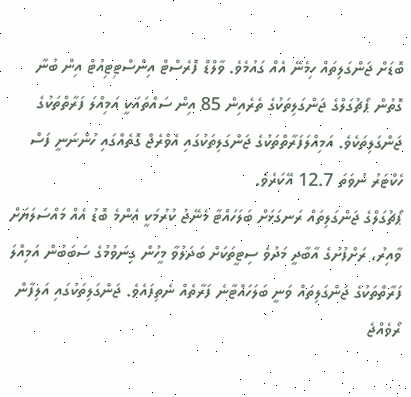ބޮޑަށް ޖަންގަލިތައް ހިމެނޭ އެއް ގައުމެވެ. ވާލްޑް ފޮރެސްޓް އިންސްޓިޓިއުޓް އިން ބުނާ ގޮތުން ޕޯޗުގަލްގެ ޖަންގަލިތަކުގެ ތެރެއިން 85 އިން ސައްތައަކީ އަމިއްލަ ފަރާތްތަކުގެ ޖަންގަލިތަކެވެ. އަމިއްލަފަރާތްތަކުގެ ޖަންގަލިތަކުގައި އެވްރެޖް ގޮތެއްގައި ހުންނަނީ ފަސް ހެކްޓަރު ނުވަތަ 12.7 އޭކަރެވެ.
ޕޯޗުގަލްގެ ޖަންގަލިތައް ރަނގަޅަށް ބަލަހައްޓާ މެނޭޖު ކުރުމަކީ އެންމެ ބޮޑު އެއް މައްސަލަޔަށް ވާއިރު، ރަށްފުށުގެ އާބާދީ މަދުވެ ސިޓީތަކަށް ބަދަލުވާ މީހުން ގިނަވުމުގެ ސަބަބުން އަމިއްލަ ފަރާތްތަކުގެ ޖަންގަލިތައް ވަނީ ބަލަހައްޓާނެ ފަރާތެއް ނެތިފައެވެ. ޖަންގަލިތަކުގައި އަލިފާން ރޯވެއްޖެ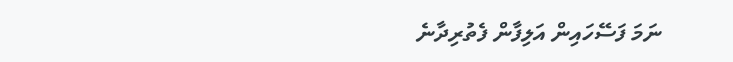ނަމަ ފަސޭހައިން އަލިފާން ފެތުރިދާނެ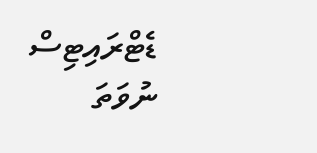ޑެޓްރައިޓިސް ނުވަތަ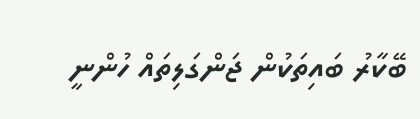ބޭކާރު ބައިތަކުން ޖަންގަލިތައް ހުންނީ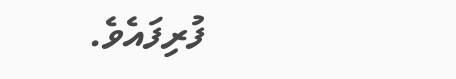ފުރިފައެވެ.